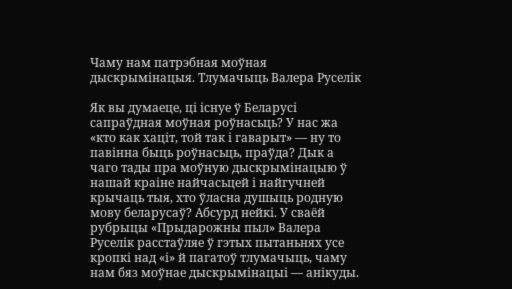Чаму нам патрэбная моўная дыскрымінацыя. Тлумачыць Валера Руселік

Як вы думаеце, ці існуе ў Беларусі сапраўдная моўная роўнасьць? У нас жа «кто как хаціт, той так і гаварыт» — ну то павінна быць роўнасьць, праўда? Дык а чаго тады пра моўную дыскрымінацыю ў нашай краіне найчасьцей і найгучней крычаць тыя, хто ўласна душыць родную мову беларусаў? Абсурд нейкі. У сваёй рубрыцы «Прыдарожны пыл» Валера Руселік расстаўляе ў гэтых пытаньнях усе кропкі над «і» й пагатоў тлумачыць, чаму нам бяз моўнае дыскрымінацыі — анікуды.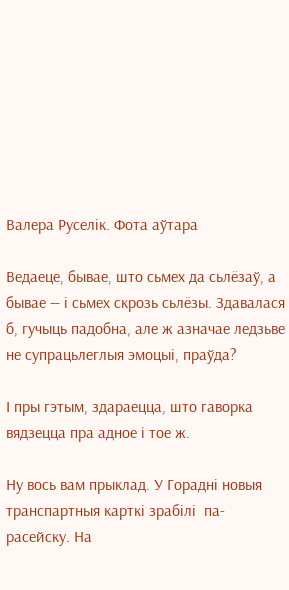Валера Руселік. Фота аўтара

Ведаеце, бывае, што сьмех да сьлёзаў, а бывае — і сьмех скрозь сьлёзы. Здавалася б, гучыць падобна, але ж азначае ледзьве не супрацьлеглыя эмоцыі, праўда?

І пры гэтым, здараецца, што гаворка вядзецца пра адное і тое ж.

Ну вось вам прыклад. У Горадні новыя транспартныя карткі зрабілі  па-расейску. На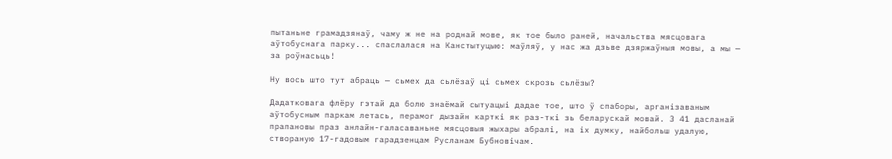пытаньне грамадзянаў, чаму ж не на роднай мове, як тое было раней, начальства мясцовага аўтобуснага парку... спаслалася на Канстытуцыю: маўляў, у нас жа дзьве дзяржаўныя мовы, а мы — за роўнасьць!

Ну вось што тут абраць — сьмех да сьлёзаў ці сьмех скрозь сьлёзы?

Дадатковага флёру гэтай да болю знаёмай сытуацыі дадае тое, што ў спаборы, арганізаваным аўтобусным паркам летась, перамог дызайн карткі як раз-ткі зь беларускай мовай. З 41 дасланай прапановы праз анлайн-галасаваньне мясцовыя жыхары абралі, на іх думку, найбольш удалую, створаную 17-гадовым гарадзенцам Русланам Бубновічам.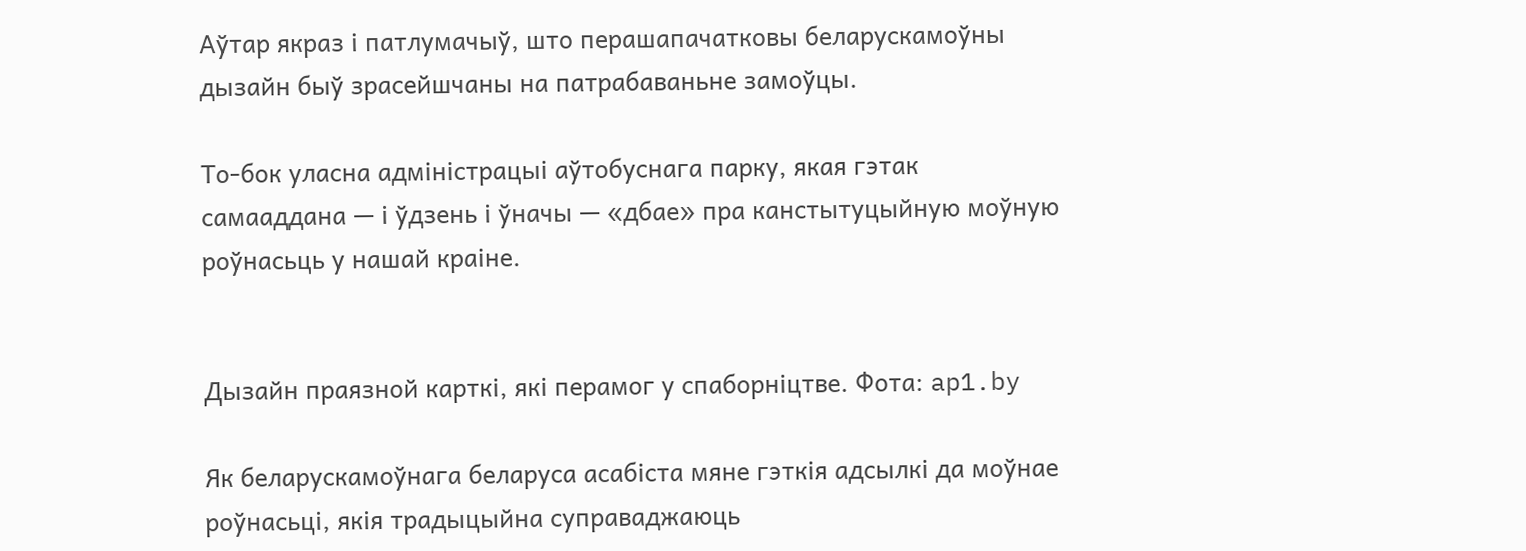Аўтар якраз і патлумачыў, што перашапачатковы беларускамоўны дызайн быў зрасейшчаны на патрабаваньне замоўцы.

То-бок уласна адміністрацыі аўтобуснага парку, якая гэтак самааддана — і ўдзень і ўначы — «дбае» пра канстытуцыйную моўную роўнасьць у нашай краіне.


Дызайн праязной карткі, які перамог у спаборніцтве. Фота: ap1.by

Як беларускамоўнага беларуса асабіста мяне гэткія адсылкі да моўнае роўнасьці, якія традыцыйна суправаджаюць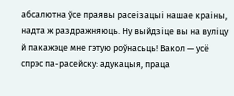абсалютна ўсе праявы расеізацыі нашае краіны, надта ж раздражняюць. Ну выйдзіце вы на вуліцу й пакажэце мне гэтую роўнасьць! Вакол — усё спрэс па-расейску: адукацыя, праца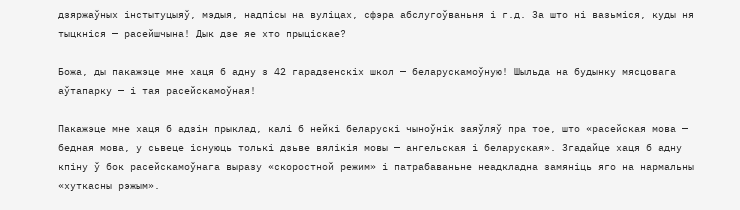дзяржаўных інстытуцыяў, мэдыя, надпісы на вуліцах, сфэра абслугоўваньня і г.д. За што ні вазьміся, куды ня тыцкніся — расейшчына! Дык дзе яе хто прыціскае?

Божа, ды пакажэце мне хаця б адну з 42 гарадзенскіх школ — беларускамоўную! Шыльда на будынку мясцовага аўтапарку — і тая расейскамоўная!

Пакажэце мне хаця б адзін прыклад, калі б нейкі беларускі чыноўнік заяўляў пра тое, што «расейская мова — бедная мова, у сьвеце існуюць толькі дзьве вялікія мовы — ангельская і беларуская». Згадайце хаця б адну кпіну ў бок расейскамоўнага выразу «скоростной режим» і патрабаваньне неадкладна замяніць яго на нармальны «хуткасны рэжым».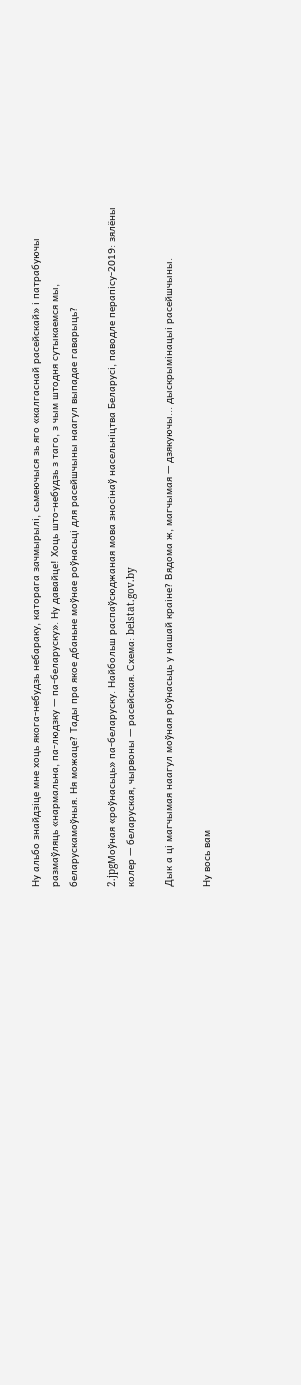Ну альбо знайдзіце мне хоць якога-небудзь небараку, каторага зачмырылі, сьмеючыся зь яго «калгаснай расейскай» і патрабуючы размаўляць «нармальна, па-людзку — па-беларуску». Ну давайце! Хоць што-небудзь з таго, з чым штодня сутыкаемся мы, беларускамоўныя. Ня можаце? Тады пра якое дбаньне моўнае роўнасьці для расейшчыны наагул выпадае гаварыць?

2.jpgМоўная «роўнасьць» па-беларуску. Найбольш распаўсюджаная мова зносінаў насельніцтва Беларусі, паводле перапісу-2019: зялёны колер — беларуская, чырвоны — расейская. Схема: belstat.gov.by

Дык а ці магчымая наагул моўная роўнасьць у нашай краіне? Вядома ж, магчымая — дзякуючы... дыскрымінацыі расейшчыны.

Ну вось вам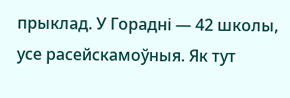прыклад. У Горадні — 42 школы, усе расейскамоўныя. Як тут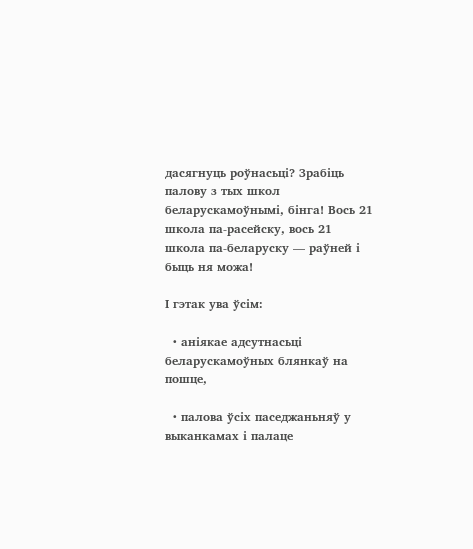дасягнуць роўнасьці? Зрабіць палову з тых школ беларускамоўнымі, бінга! Вось 21 школа па-расейску, вось 21 школа па-беларуску — раўней і быць ня можа!

І гэтак ува ўсім:

  • аніякае адсутнасьці беларускамоўных блянкаў на пошце,

  • палова ўсіх паседжаньняў у выканкамах і палаце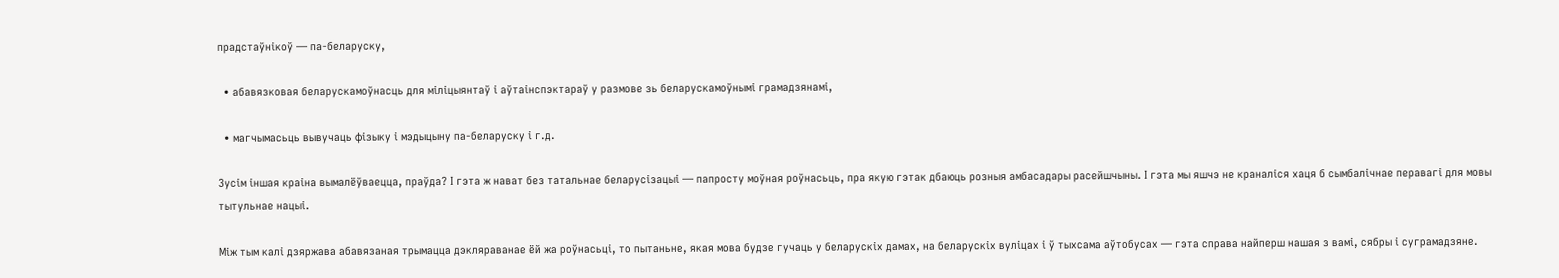прадстаўнікоў — па-беларуску,

  • абавязковая беларускамоўнасць для міліцыянтаў і аўтаінспэктараў у размове зь беларускамоўнымі грамадзянамі,

  • магчымасьць вывучаць фізыку і мэдыцыну па-беларуску і г.д.

Зусім іншая краіна вымалёўваецца, праўда? І гэта ж нават без татальнае беларусізацыі — папросту моўная роўнасьць, пра якую гэтак дбаюць розныя амбасадары расейшчыны. І гэта мы яшчэ не краналіся хаця б сымбалічнае перавагі для мовы тытульнае нацыі.

Між тым калі дзяржава абавязаная трымацца дэкляраванае ёй жа роўнасьці, то пытаньне, якая мова будзе гучаць у беларускіх дамах, на беларускіх вуліцах і ў тыхсама аўтобусах — гэта справа найперш нашая з вамі, сябры і суграмадзяне.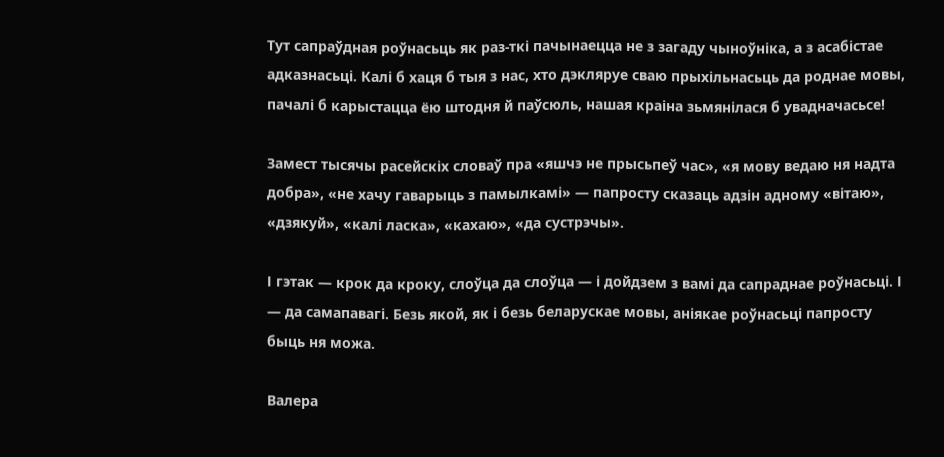Тут сапраўдная роўнасьць як раз-ткі пачынаецца не з загаду чыноўніка, а з асабістае адказнасьці. Калі б хаця б тыя з нас, хто дэкляруе сваю прыхільнасьць да роднае мовы, пачалі б карыстацца ёю штодня й паўсюль, нашая краіна зьмянілася б увадначасьсе!

Замест тысячы расейскіх словаў пра «яшчэ не прысьпеў час», «я мову ведаю ня надта добра», «не хачу гаварыць з памылкамі» — папросту сказаць адзін адному «вітаю», «дзякуй», «калі ласка», «кахаю», «да сустрэчы».

І гэтак — крок да кроку, слоўца да слоўца — і дойдзем з вамі да сапраднае роўнасьці. І — да самапавагі. Безь якой, як і безь беларускае мовы, аніякае роўнасьці папросту быць ня можа.

Валера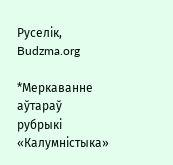Руселік, Budzma.org

*Меркаванне аўтараў рубрыкі «Калумністыка»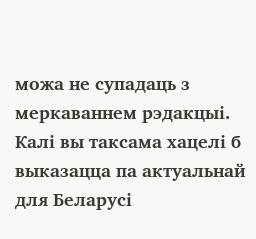можа не супадаць з меркаваннем рэдакцыі. Калі вы таксама хацелі б выказацца па актуальнай для Беларусі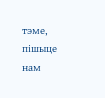тэме, пішыце нам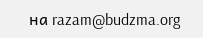на razam@budzma.org